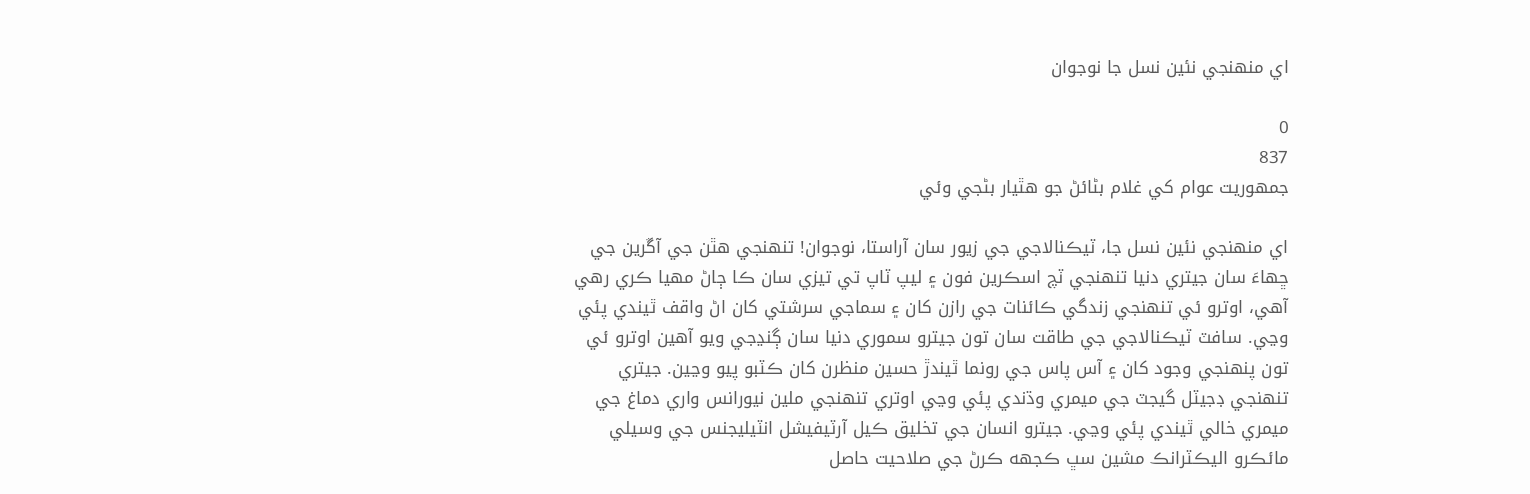اي منهنجي نئين نسل جا نوجوان

0
837
جمهوريت عوام کي غلام بڻائڻ جو هٿيار بڻجي وئي

اي منهنجي نئين نسل جا، ٽيڪنالاجي جي زيور سان آراستا، نوجوان! تنهنجي هٿن جي آڱرين جي ڇهاءَ سان جيتري دنيا تنهنجي ٽچ اسڪرين فون ۽ ليپ ٽاپ تي تيزي سان ڪا ڄاڻ مهيا ڪري رهي آهي، اوترو ئي تنهنجي زندگي ڪائنات جي رازن کان ۽ سماجي سرشتي کان اڻ واقف ٿيندي پئي وڃي. سافٽ ٽيڪنالاجي جي طاقت سان تون جيترو سموري دنيا سان ڳنڍجي ويو آهين اوترو ئي تون پنهنجي وجود کان ۽ آس پاس جي رونما ٿيندڙ حسين منظرن کان ڪٽبو پيو وڃين. جيتري تنهنجي ڊجيٽل گيجٽ جي ميمري وڌندي پئي وڃي اوتري تنهنجي ملين نيورانس واري دماغ جي ميمري خالي ٿيندي پئي وڃي. جيترو انسان جي تخليق ڪيل آرٽيفيشل انٽيليجنس جي وسيلي مائڪرو اليڪٽرانڪ مشين سڀ ڪجهه ڪرڻ جي صلاحيت حاصل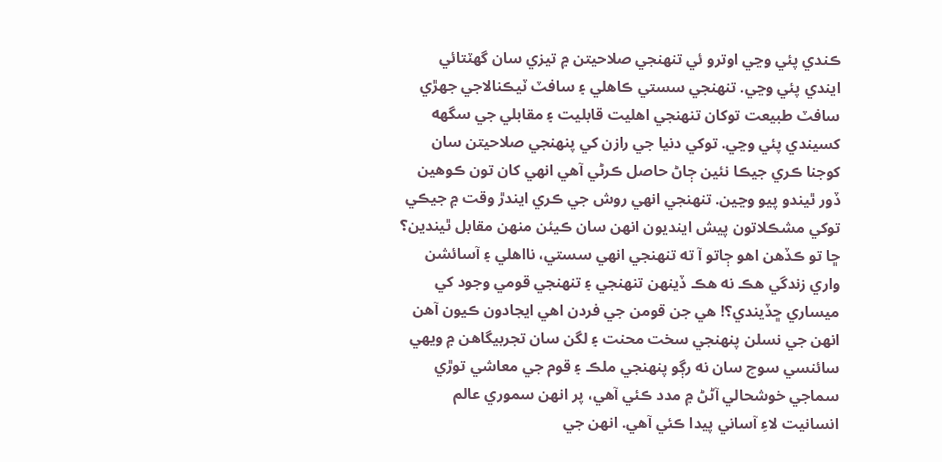ڪندي پئي وڃي اوترو ئي تنهنجي صلاحيتن ۾ تيزي سان گهٽتائي ايندي پئي وڃي. تنهنجي سستي ڪاهلي ۽ سافٽ ٽيڪنالاجي جهڙي سافٽ طبيعت توکان تنهنجي اهليت قابليت ۽ مقابلي جي سگهه کسيندي پئي وڃي. توکي دنيا جي رازن کي پنهنجي صلاحيتن سان کوجنا ڪري جيڪا نئين ڄاڻ حاصل ڪرڻي آهي انهي کان تون ڪوهين ڏور ٿيندو پيو وڃين. تنهنجي انهي روش جي ڪري ايندڙ وقت ۾ جيڪي توکي مشڪلاتون پيش اينديون انهن سان ڪيئن منهن مقابل ٿيندين؟ ڇا تو ڪڏهن اهو ڄاتو آ ته تنهنجي انهي سستي، نااهلي ۽ آسائشن واري زندگي هڪ نه هڪ ڏينهن تنهنجي ۽ تنهنجي قومي وجود کي ميساري ڇڏيندي؟! هي جن قومن جي فردن اهي ايجادون ڪيون آهن انهن جي نسلن پنهنجي سخت محنت ۽ لگن سان تجربيگاهن ۾ ويهي سائنسي سوچ سان نه رڳو پنهنجي ملڪ ۽ قوم جي معاشي توڙي سماجي خوشحالي آڻڻ ۾ مدد ڪئي آهي، پر انهن سموري عالم انسانيت لاءِ آساني پيدا ڪئي آهي. انهن جي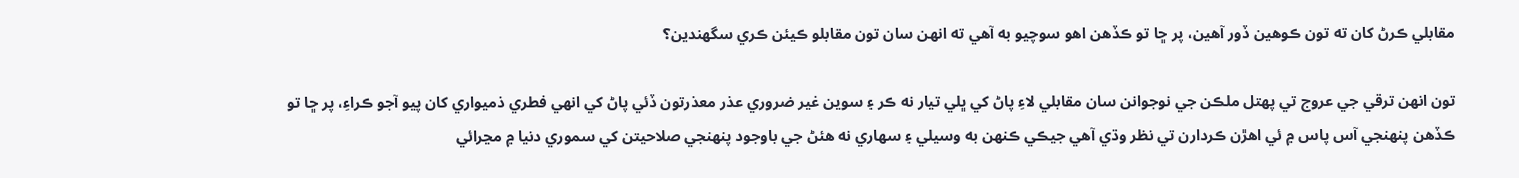مقابلي ڪرڻ کان ته تون ڪوهين ڏور آهين، پر ڇا تو ڪڏهن اهو سوچيو به آهي ته انهن سان تون مقابلو ڪيئن ڪري سگهندين؟

تون انهن ترقي جي عروج تي پهتل ملڪن جي نوجوانن سان مقابلي لاءِ پاڻ کي ڀلي تيار نه ڪر ۽ سوين غير ضروري عذر معذرتون ڏئي پاڻ کي انهي فطري ذميواري کان پيو آجو ڪراءِ، پر ڇا تو ڪڏهن پنهنجي آس پاس ۾ ئي اهڙن ڪردارن تي نظر وڌي آهي جيڪي ڪنهن به وسيلي ۽ سهاري نه هئڻ جي باوجود پنهنجي صلاحيتن کي سموري دنيا ۾ مڃرائي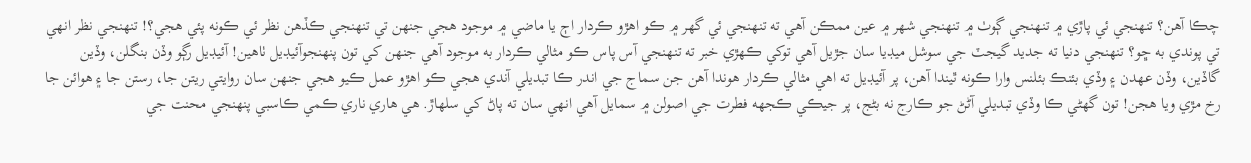چڪا آهن؟ تنهنجي ئي پاڙي ۾ تنهنجي ڳوٺ ۾ تنهنجي شهر ۾ عين ممڪن آهي ته تنهنجي ئي گهر ۾ ڪو اهڙو ڪردار اڄ يا ماضي ۾ موجود هجي جنهن تي تنهنجي ڪڏهن نظر ئي ڪونه پئي هجي؟! تنهنجي نظر انهي تي پوندي به ڇو؟ تنهنجي دنيا ته جديد گيجٽ جي سوشل ميڊيا سان جڙيل آهي توکي ڪهڙي خبر ته تنهنجي آس پاس ڪو مثالي ڪردار به موجود آهي جنهن کي تون پنهنجوآئيڊيل ٺاهين! آئيڊيل رڳو وڏن بنگلن، وڏين گاڏين، وڏن عهدن ۽ وڏي بئنڪ بئلنس وارا ڪونه ٿيندا آهن، پر آئيڊيل ته اهي مثالي ڪردار هوندا آهن جن سماج جي اندر ڪا تبديلي آندي هجي ڪو اهڙو عمل ڪيو هجي جنهن سان روايتي ريتن جا، رستن جا ۽ هوائن جا رخ مڙي ويا هجن! تون گهڻي ڪا وڏي تبديلي آڻڻ جو ڪارج نه بڻج، پر جيڪي ڪجهه فطرت جي اصولن ۾ سمايل آهي انهي سان ته پاڻ کي سلهاڙ. هي هاري ناري ڪمي ڪاسبي پنهنجي محنت جي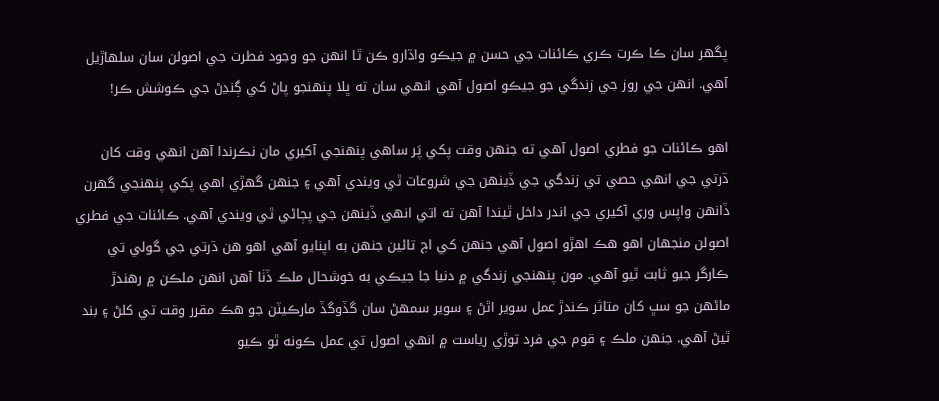پگهر سان ڪا ڪرت ڪري ڪائنات جي حسن ۾ جيڪو واڌارو ڪن ٿا انهن جو وجود فطرت جي اصولن سان سلهاڙيل آهي. انهن جي روز جي زندگي جو جيڪو اصول آهي انهي سان ته ڀلا پنهنجو پاڻ کي ڳنڍڻ جي ڪوشش ڪر!

اهو ڪائنات جو فطري اصول آهي ته جنهن وقت پکي پَر ساهي پنهنجي آکيري مان نڪرندا آهن انهي وقت کان ڌرتي جي انهي حصي تي زندگي جي ڏينهن جي شروعات ٿي ويندي آهي ۽ جنهن گهڙي اهي پکي پنهنجي گهرن ڏانهن واپس وري آکيري جي اندر داخل ٿيندا آهن ته اتي انهي ڏينهن جي پڄاڻي ٿي ويندي آهي. ڪائنات جي فطري اصولن منجهان اهو هڪ اهڙو اصول آهي جنهن کي اڄ تائين جنهن به اپنايو آهي اهو هن ڌرتي جي گولي تي ڪارگر جيو ثابت ٿيو آهي. مون پنهنجي زندگي ۾ دنيا جا جيڪي به خوشحال ملڪ ڏٺا آهن انهن ملڪن ۾ رهندڙ ماڻهن جو سڀ کان متاثر ڪندڙ عمل سوير اٿڻ ۽ سوير سمهڻ سان گڏوگڏ مارڪيٽن جو هڪ مقرر وقت تي کلڻ ۽ بند ٿيڻ آهي. جنهن ملڪ ۽ قوم جي فرد توڙي رياست ۾ انهي اصول تي عمل ڪونه ٿو ڪيو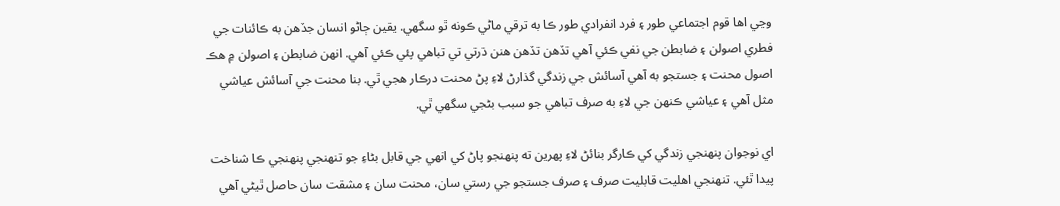وڃي اها قوم اجتماعي طور ۽ فرد انفرادي طور ڪا به ترقي ماڻي ڪونه ٿو سگهي. يقين ڄاڻو انسان جڏهن به ڪائنات جي فطري اصولن ۽ ضابطن جي نفي ڪئي آهي تڏهن تڏهن هنن ڌرتي تي تباهي پئي ڪئي آهي. انهن ضابطن ۽ اصولن ۾ هڪ اصول محنت ۽ جستجو به آهي آسائش جي زندگي گذارڻ لاءِ پڻ محنت درڪار هجي ٿي. بنا محنت جي آسائش عياشي مثل آهي ۽ عياشي ڪنهن جي لاءِ به صرف تباهي جو سبب بڻجي سگهي ٿي.

اي نوجوان پنهنجي زندگي کي ڪارگر بنائڻ لاءِ پهرين ته پنهنجو پاڻ کي انهي جي قابل بڻاءِ جو تنهنجي پنهنجي ڪا شناخت پيدا ٿئي. تنهنجي اهليت قابليت صرف ۽ صرف جستجو جي رستي سان، محنت سان ۽ مشقت سان حاصل ٿيڻي آهي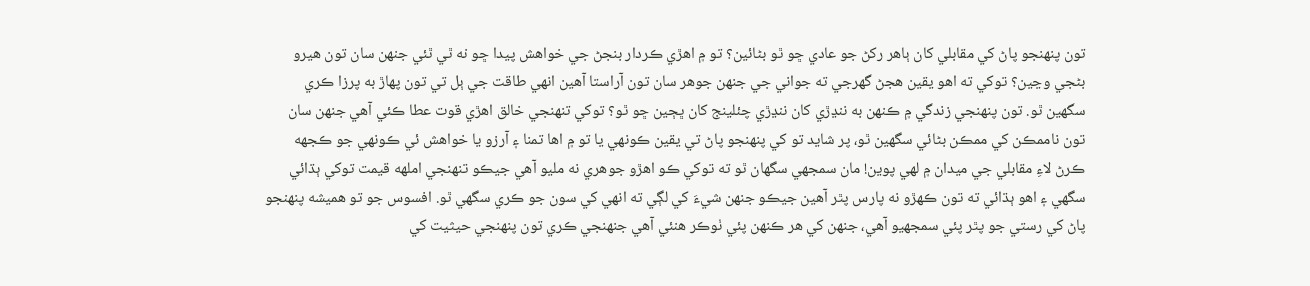تون پنهنجو پاڻ کي مقابلي کان ٻاهر رکڻ جو عادي ڇو ٿو بڻائين؟ تو ۾ اهڙي ڪردار بنجڻ جي خواهش پيدا ڇو نه ٿي ٿئي جنهن سان تون هيرو بڻجي وڃين؟ توکي ته اهو يقين هجڻ گهرجي ته جواني جي جنهن جوهر سان تون آراستا آهين انهي طاقت جي ٻل تي تون پهاڙ به پرزا ڪري سگهين ٿو. تون پنهنجي زندگي ۾ ڪنهن به ننڍڙي کان ننڍڙي چئلينج کان ڀڄين ڇو ٿو؟ توکي تنهنجي خالق اهڙي قوت عطا ڪئي آهي جنهن سان تون ناممڪن کي ممڪن بڻائي سگهين ٿو، پر شايد تو کي پنهنجو پاڻ تي يقين ڪونهي يا تو ۾ اها تمنا ۽ آرزو يا خواهش ئي ڪونهي جو ڪجهه ڪرڻ لاءِ مقابلي جي ميدان ۾ لهي پوين! مان سمجهي سگهان ٿو ته توکي ڪو اهڙو جوهري نه مليو آهي جيڪو تنهنجي املهه قيمت توکي ٻڌائي سگهي ۽ اهو ٻڌائي ته تون ڪهڙو نه پارس پٿر آهين جيڪو جنهن شيءَ کي لڳي ته انهي کي سون جو ڪري سگهي ٿو. افسوس جو تو هميشه پنهنجو پاڻ کي رستي جو پٿر پئي سمجهيو آهي، جنهن کي هر ڪنهن پئي ٺوڪر هنئي آهي جنهنجي ڪري تون پنهنجي حيثيت کي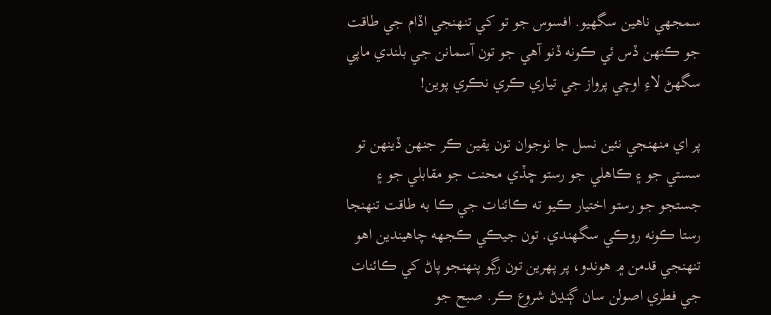سمجهي ناهين سگهيو. افسوس جو تو کي تنهنجي اڏام جي طاقت جو ڪنهن ڏس ئي ڪونه ڏنو آهي جو تون آسمانن جي بلندي ماپي سگهڻ لاءِ اوچي پرواز جي تياري ڪري نڪري پوين!

پر اي منهنجي نئين نسل جا نوجوان تون يقين ڪر جنهن ڏينهن تو سستي جو ۽ ڪاهلي جو رستو ڇڏي محنت جو مقابلي جو ۽ جستجو جو رستو اختيار ڪيو ته ڪائنات جي ڪا به طاقت تنهنجا رستا ڪونه روڪي سگهندي. تون جيڪي ڪجهه چاهيندين اهو تنهنجي قدمن ۾ هوندو، پر پهرين تون رڳو پنهنجو پاڻ کي ڪائنات جي فطري اصولن سان ڳنڍڻ شروع ڪر. صبح جو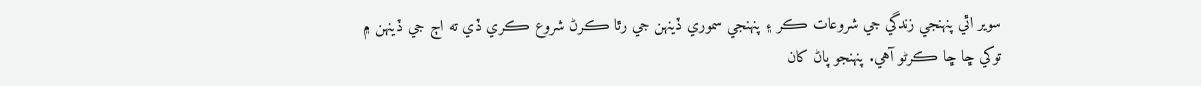سوير اٿي پنهنجي زندگي جي شروعات ڪر ۽ پنهنجي سموري ڏينهن جي رٿا ڪرڻ شروع ڪري ڏي ته اڄ جي ڏينهن ۾ توکي ڇا ڇا ڪرڻو آهي. پنهنجو پاڻ کان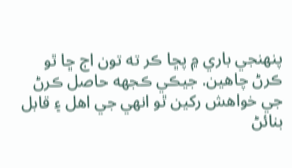پنهنجي باري ۾ پڇا ڪر ته تون اڄ ڇا ٿو ڪرڻ چاهين. جيڪي ڪجهه حاصل ڪرڻ جي خواهش رکين ٿو انهي جي اهل ۽ قابل بنائڻ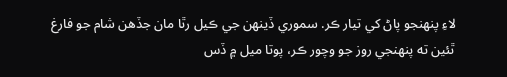لاءِ پنهنجو پاڻ کي تيار ڪر. سموري ڏينهن جي ڪيل رٿا مان جڏهن شام جو فارغ ٿئين ته پنهنجي روز جو وچور ڪر، پوتا ميل ۾ ڏس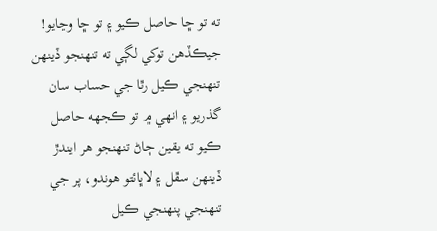ته تو ڇا حاصل ڪيو ۽ تو ڇا وڃايو! جيڪڏهن توکي لڳي ته تنهنجو ڏينهن تنهنجي ڪيل رٿا جي حساب سان گذريو ۽ انهي ۾ تو ڪجهه حاصل ڪيو ته يقين ڄاڻ تنهنجو هر ايندڙ ڏينهن سڦل ۽ لاڀائتو هوندو، پر جي تنهنجي پنهنجي ڪيل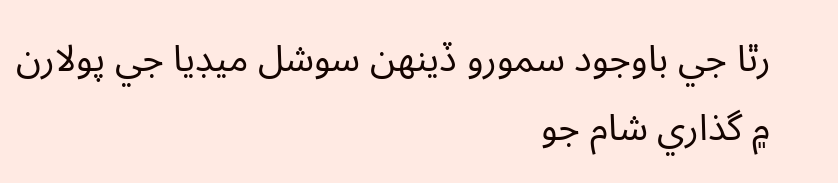رٿا جي باوجود سمورو ڏينهن سوشل ميڊيا جي پولارن ۾ گذاري شام جو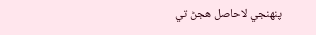پنهنجي لاحاصل هجڻ تي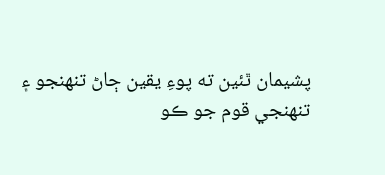پشيمان ٿئين ته پوءِ يقين ڄاڻ تنهنجو ۽ تنهنجي قوم جو ڪو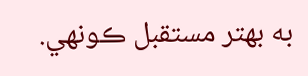به بهتر مستقبل ڪونهي.